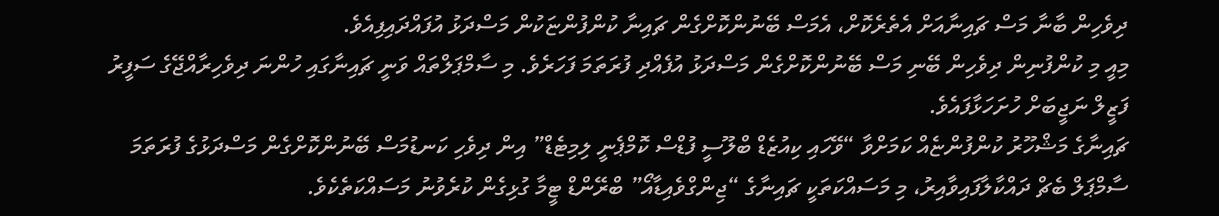ދިވެހިން ބާނާ މަސް ޗައިނާއަށް އެތެރެކޮށް، އެމަސް ބޭނުންކޮށްގެން ޗައިނާ ކުންފުންޏަކުން މަސްދަޅު އުފައްދައިފިއެވެ.
މިއީ މި ކުންފުނިން ދިވެހިން ބޭނި މަސް ބޭނުންކޮށްގެން މަސްދަޅު އުފެއްދި ފުރަތަމަ ފަހަރެވެ. މި ސާމްޕަލްތައް ވަނީ ޗައިނާގައި ހުންނަ ދިވެހިރާއްޖޭގެ ސަފީރު ފަޒީލް ނަޖީބަށް ހުށަހަޅާފައެވެ.
ޗައިނާގެ މަޝްހޫރު ކުންފުންޏެއް ކަމަށްވާ “ވޭހައި ކިއުޒެޑް ބްލޫސީ ފުޑްސް ކޮމްޕެނީ ލިމިޓެޑް” އިން ދިވެހި ކަނޑުމަސް ބޭނުންކޮށްގެން މަސްދަޅުގެ ފުރަތަމަ ސާމްޕަލް ބެޗް ދައްކާލާފައިވާއިރު، މި މަސައްކަތަކީ ޗައިނާގެ “ޖިންގްވެއިޑާއޯ” ބްރޭންޑް ޓީމާ ގުޅިގެން ކުރެވުނު މަސައްކަތެކެވެ.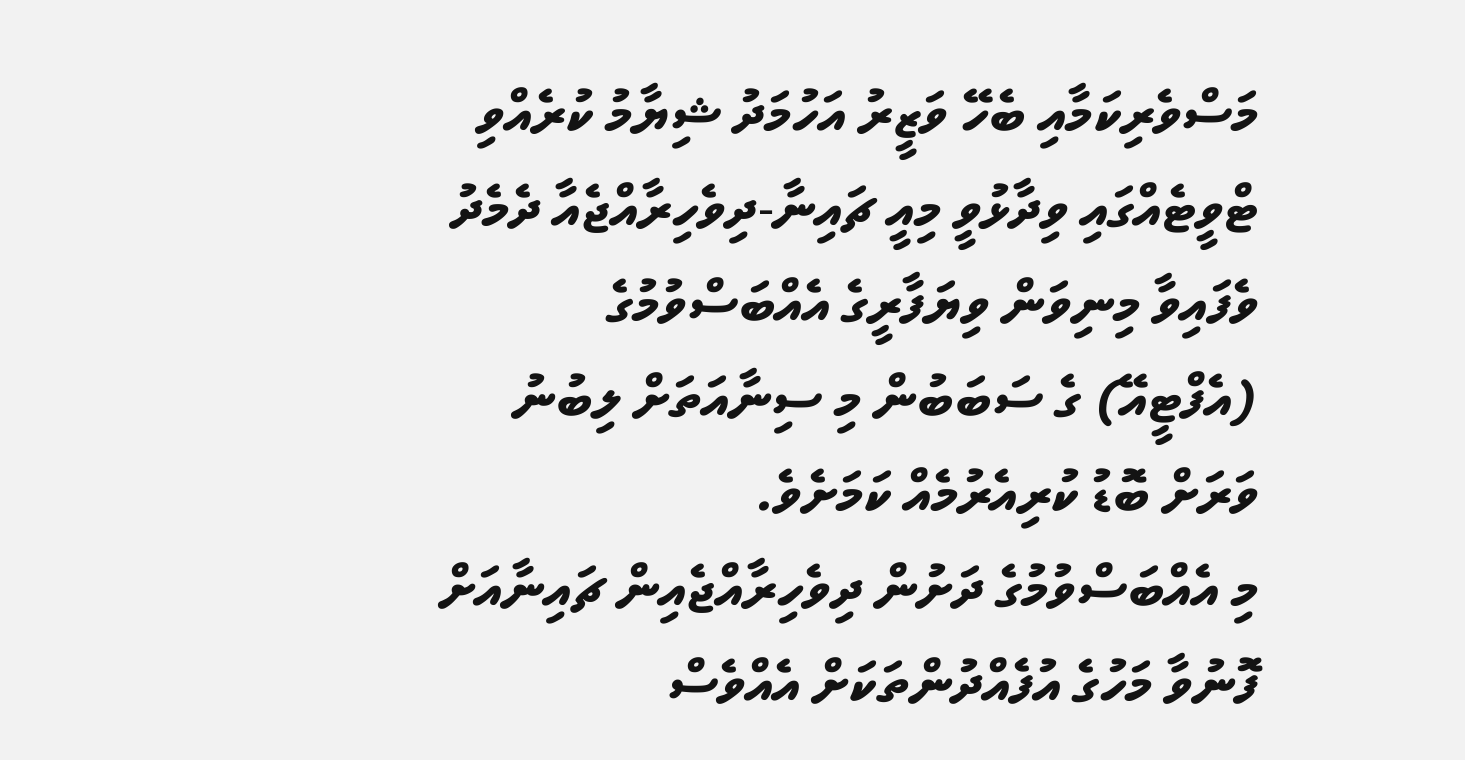މަސްވެރިކަމާއި ބެހޭ ވަޒީރު އަހުމަދު ޝިޔާމު ކުރެއްވި ޓްވީޓެއްގައި ވިދާޅުވީ މިއީ ޗައިނާ-ދިވެހިރާއްޖެއާ ދެމެދު ވެފައިވާ މިނިވަން ވިޔަފާރީގެ އެއްބަސްވުމުގެ (އެފްޓީއޭ) ގެ ސަބަބުން މި ސިނާއަތަށް ލިބުނު ވަރަށް ބޮޑު ކުރިއެރުމެއް ކަމަށެވެ.
މި އެއްބަސްވުމުގެ ދަށުން ދިވެހިރާއްޖެއިން ޗައިނާއަށް ފޮނުވާ މަހުގެ އުފެއްދުންތަކަށް އެއްވެސް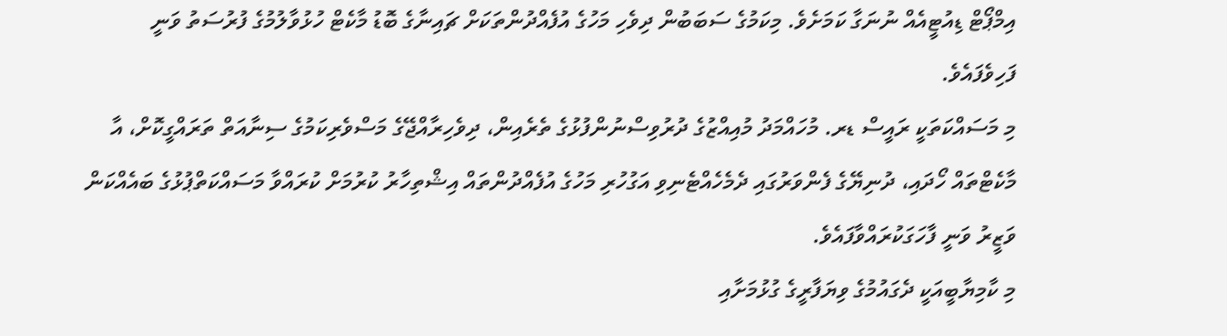އިމްޕޯޓް ޑިއުޓީއެއް ނުނަގާ ކަމަށެވެ. މިކަމުގެ ސަބަބުން ދިވެހި މަހުގެ އުފެއްދުންތަކަށް ޗައިނާގެ ބޮޑު މާކެޓް ހުޅުވާލުމުގެ ފުރުސަތު ވަނީ ފަހިވެފައެވެ.
މި މަސައްކަތަކީ ރައީސް ޑރ. މުހައްމަދު މުއިއްޒުގެ ދުރުވިސްނުންފުޅުގެ ތެރެއިން، ދިވެހިރާއްޖޭގެ މަސްވެރިކަމުގެ ސިނާއަތް ތަރައްގީކޮށް، އާ މާކެޓްތައް ހޯދައި، ދުނިޔޭގެ ފެންވަރުގައި ދެމެހެއްޓެނިވި އަގުހުރި މަހުގެ އުފެއްދުންތައް އިޝްތިހާރު ކުރުމަށް ކުރައްވާ މަސައްކަތްޕުޅުގެ ބައެއްކަން ވަޒީރު ވަނީ ފާހަގަކުރައްވާފައެވެ.
މި ކާމިޔާބީއަކީ ދެގައުމުގެ ވިޔަފާރީގެ ގުޅުމަށާއި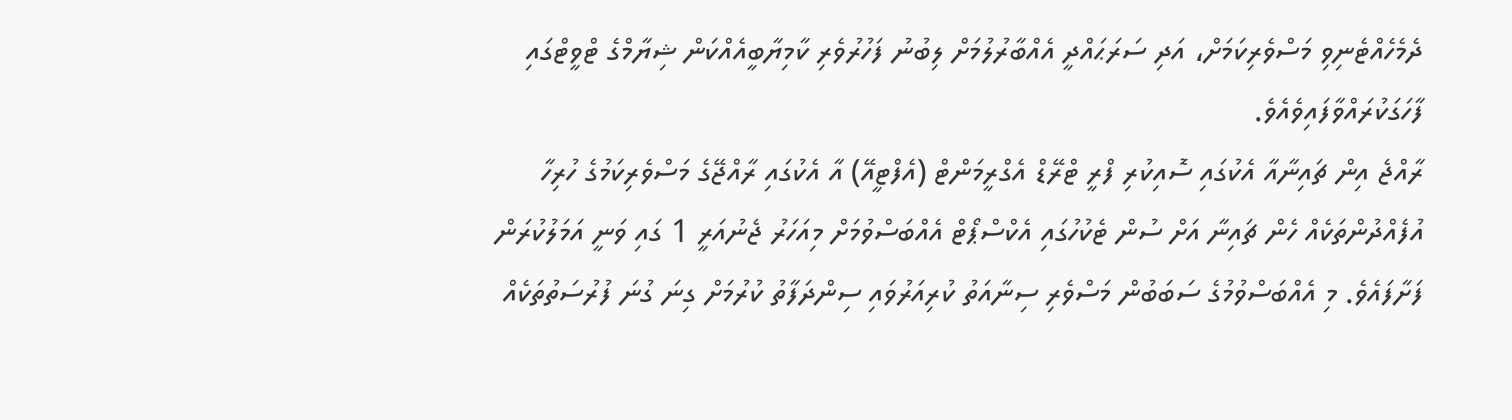ދެމެހެއްޓެނިވި މަސްވެރިކަމަށް، އަދި ސަރަޙައްދީ އެއްބާރުލުމަށް ލިބުނު ފަހުރުވެރި ކާމިޔާބީއެއްކަން ޝިޔާމްގެ ޓްވީޓްގައި ފާހަގަކުރައްވާފައިވެއެވެ.
ރާއްޖެ އިން ޗައިނާއާ އެކުގައި ސޮއިކުރި ފްރީ ޓްރޭޑް އެގްރީމަންޓް (އެފްޓީއޭ) އާ އެކުގައި ރާއްޖޭގެ މަސްވެރިކަމުގެ ހުރިހާ އުފެއްދުންތަކެއް ހެން ޗައިނާ އަށް ސުން ޓެކުހުގައި އެކްސްޕޯޓް އެއްބަސްވުމަށް މިއަހަރު ޖެނުއަރީ 1 ގައި ވަނީ އަމަލުކުރަން ފަށާފައެވެ. މި އެއްބަސްވުމުގެ ސަބަބުން މަސްވެރި ސިނާއަތު ކުރިއަރުވައި ސިންދަފާތު ކުރުމަށް ގިނަ ގުނަ ފުރުސަތުތަކެއް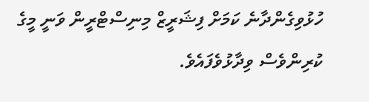ހުޅުވިގެންދާނެ ކަމަށް ފިޝަރީޒް މިނިސްޓްރީން ވަނީ މީގެ ކުރިންވެސް ވިދާޅުވެފައެވެ.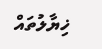ޚިޔާލުތައް